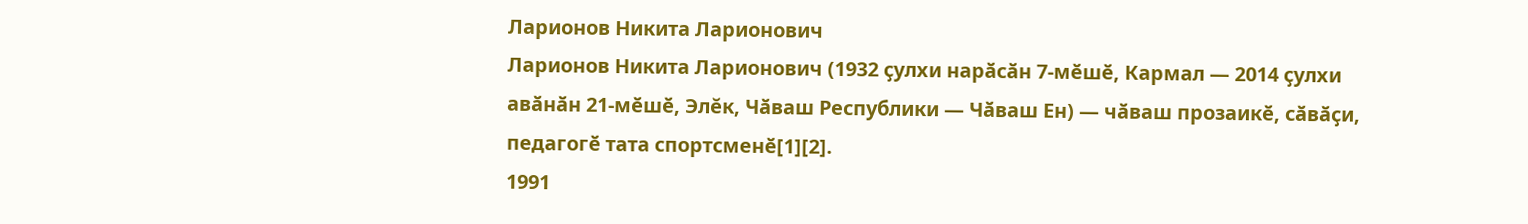Ларионов Никита Ларионович
Ларионов Никита Ларионович (1932 ҫулхи нарӑсӑн 7-мӗшӗ, Кармал — 2014 ҫулхи авӑнӑн 21-мӗшӗ, Элĕк, Чӑваш Республики — Чӑваш Ен) — чӑваш прозаикӗ, сӑвӑҫи, педагогӗ тата спортсменӗ[1][2].
1991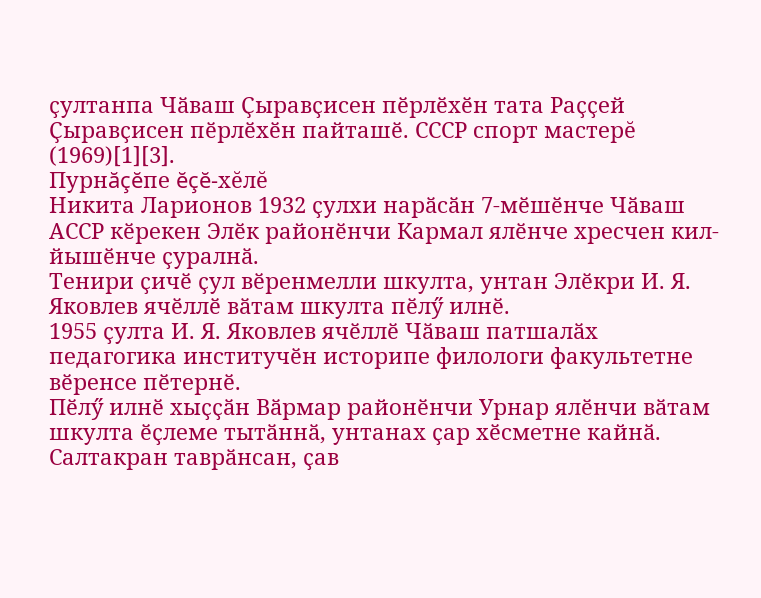ҫултанпа Чӑваш Ҫыравҫисен пӗрлӗхӗн тата Раҫҫей Ҫыравҫисен пӗрлӗхӗн пайташӗ. СССР спорт мастерĕ (1969)[1][3].
Пурнăçĕпе ĕçĕ-хĕлĕ
Никита Ларионов 1932 ҫулхи нарӑсӑн 7-мӗшӗнче Чӑваш АССР кӗрекен Элӗк районӗнчи Кармал ялӗнче хресчен кил-йышӗнче ҫуралнӑ.
Тенири ҫичӗ ҫул вӗренмелли шкулта, унтан Элӗкри И. Я. Яковлев ячӗллӗ вӑтам шкулта пӗлӳ илнӗ.
1955 ҫулта И. Я. Яковлев ячӗллӗ Чӑваш патшалӑх педагогика институчӗн историпе филологи факультетне вӗренсе пӗтернӗ.
Пӗлӳ илнӗ хыҫҫӑн Вӑрмар районӗнчи Урнар ялӗнчи вӑтам шкулта ӗҫлеме тытӑннӑ, унтанах ҫар хӗсметне кайнӑ. Салтакран таврӑнсан, ҫав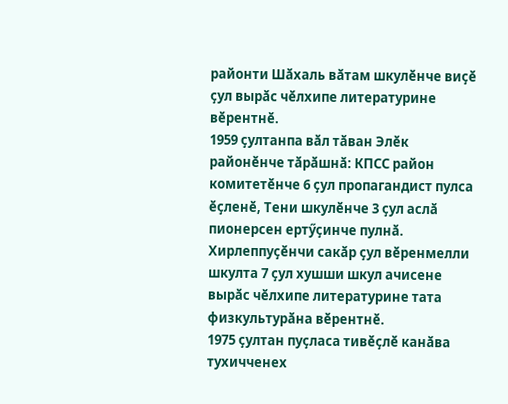районти Шӑхаль вӑтам шкулӗнче виҫӗ ҫул вырӑс чӗлхипе литературине вӗрентнӗ.
1959 ҫултанпа вӑл тӑван Элӗк районӗнче тӑрӑшнӑ: КПСС район комитетӗнче 6 ҫул пропагандист пулса ӗҫленӗ, Тени шкулӗнче 3 ҫул аслӑ пионерсен ертӳҫинче пулнӑ.
Хирлеппуҫӗнчи сакӑр ҫул вӗренмелли шкулта 7 ҫул хушши шкул ачисене вырӑс чӗлхипе литературине тата физкультурӑна вӗрентнӗ.
1975 ҫултан пуҫласа тивӗҫлӗ канӑва тухичченех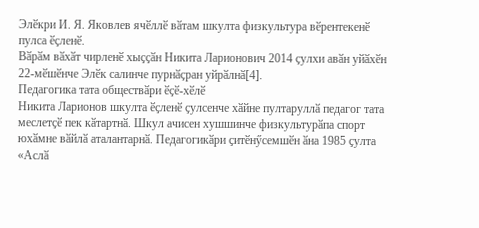Элӗкри И. Я. Яковлев ячӗллӗ вӑтам шкулта физкультура вӗрентекенӗ пулса ӗҫленӗ.
Вӑрӑм вӑхӑт чирленӗ хыҫҫӑн Никита Ларионович 2014 ҫулхи авӑн уйӑхӗн 22-мӗшӗнче Элӗк салинче пурнӑҫран уйрӑлнӑ[4].
Педагогика тата обществӑри ӗҫӗ-хӗлӗ
Никита Ларионов шкулта ӗҫленӗ ҫулсенче хӑйне пултаруллӑ педагог тата меслетҫӗ пек кӑтартнӑ. Шкул ачисен хушшинче физкультурӑпа спорт юхӑмне вӑйлӑ аталантарнӑ. Педагогикӑри ҫитӗнӳсемшӗн ӑна 1985 ҫулта «Аслӑ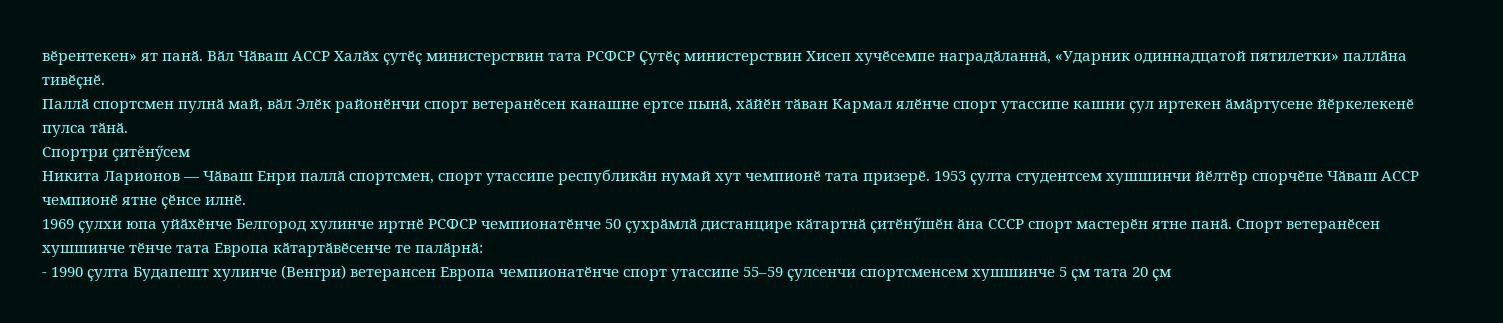вӗрентекен» ят панӑ. Вӑл Чӑваш АССР Халӑх ҫутӗҫ министерствин тата РСФСР Ҫутӗҫ министерствин Хисеп хучӗсемпе наградӑланнӑ, «Ударник одиннадцатой пятилетки» паллӑна тивӗҫнӗ.
Паллӑ спортсмен пулнӑ май, вӑл Элӗк районӗнчи спорт ветеранӗсен канашне ертсе пынӑ, хӑйӗн тӑван Кармал ялӗнче спорт утассипе кашни ҫул иртекен ӑмӑртусене йӗркелекенӗ пулса тӑнӑ.
Спортри çитĕнӳсем
Никита Ларионов — Чӑваш Енри паллӑ спортсмен, спорт утассипе республикӑн нумай хут чемпионӗ тата призерӗ. 1953 ҫулта студентсем хушшинчи йӗлтӗр спорчӗпе Чӑваш АССР чемпионӗ ятне ҫӗнсе илнӗ.
1969 ҫулхи юпа уйӑхӗнче Белгород хулинче иртнӗ РСФСР чемпионатӗнче 50 ҫухрӑмлӑ дистанцире кӑтартнӑ ҫитӗнӳшӗн ӑна СССР спорт мастерӗн ятне панӑ. Спорт ветеранӗсен хушшинче тӗнче тата Европа кӑтартӑвӗсенче те палӑрнӑ:
- 1990 ҫулта Будапешт хулинче (Венгри) ветерансен Европа чемпионатӗнче спорт утассипе 55–59 ҫулсенчи спортсменсем хушшинче 5 ҫм тата 20 ҫм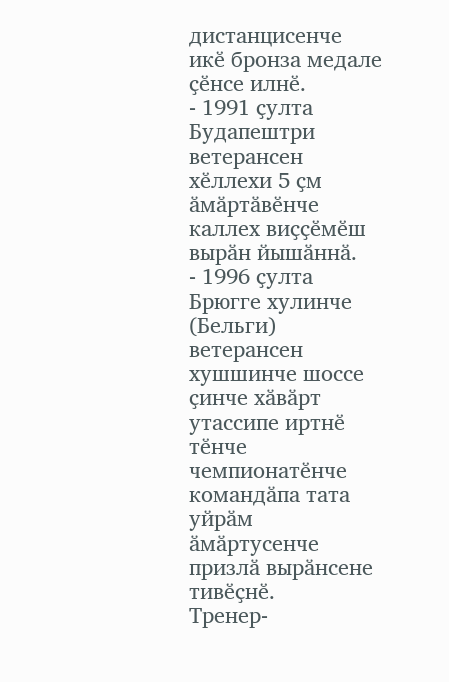дистанцисенче икӗ бронза медале ҫӗнсе илнӗ.
- 1991 ҫулта Будапештри ветерансен хӗллехи 5 ҫм ӑмӑртӑвӗнче каллех виҫҫӗмӗш вырӑн йышӑннӑ.
- 1996 ҫулта Брюгге хулинче (Бельги) ветерансен хушшинче шоссе ҫинче хӑвӑрт утассипе иртнӗ тӗнче чемпионатӗнче командӑпа тата уйрӑм ӑмӑртусенче призлӑ вырӑнсене тивӗҫнӗ.
Тренер-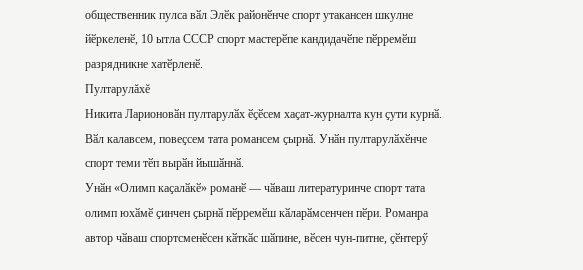общественник пулса вӑл Элӗк районӗнче спорт утакансен шкулне йӗркеленӗ, 10 ытла СССР спорт мастерӗпе кандидачӗпе пӗрремӗш разрядникне хатӗрленӗ.
Пултарулăхĕ
Никита Ларионовӑн пултарулӑх ӗҫӗсем хаҫат-журналта кун ҫути курнӑ. Вӑл калавсем, повеҫсем тата романсем ҫырнӑ. Унӑн пултарулӑхӗнче спорт теми тӗп вырӑн йышӑннӑ.
Унӑн «Олимп каҫалӑкӗ» романӗ — чӑваш литературинче спорт тата олимп юхӑмӗ ҫинчен ҫырнӑ пӗрремӗш кӑларӑмсенчен пӗри. Романра автор чӑваш спортсменӗсен кӑткӑс шӑпине, вӗсен чун-питне, ҫӗнтерӳ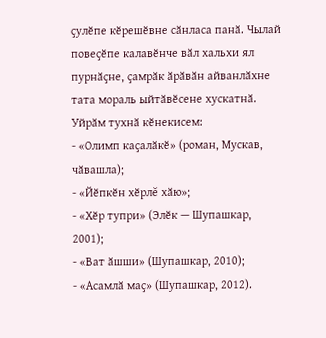ҫулӗпе кӗрешӗвне сӑнласа панӑ. Чылай повеҫӗпе калавӗнче вӑл хальхи ял пурнӑҫне, ҫамрӑк ӑрӑвӑн айванлӑхне тата мораль ыйтӑвӗсене хускатнӑ.
Уйрӑм тухнӑ кӗнекисем:
- «Олимп каҫалӑкӗ» (роман, Мускав, чӑвашла);
- «Йӗпкӗн хӗрлĕ хӑю»;
- «Хӗр тупри» (Элӗк — Шупашкар, 2001);
- «Ват ӑшши» (Шупашкар, 2010);
- «Асамлӑ маҫ» (Шупашкар, 2012).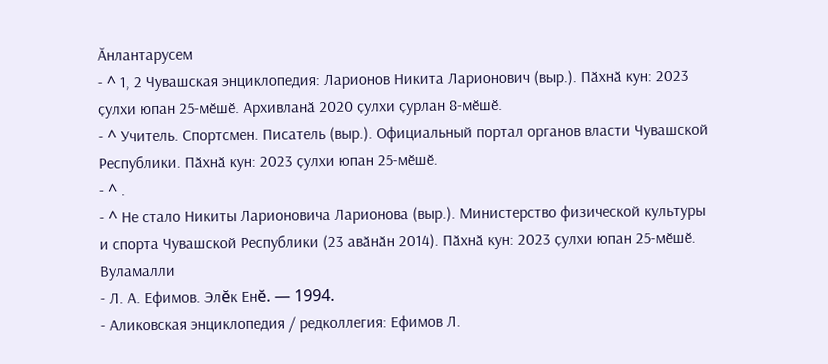Ӑнлантарусем
- ^ 1, 2 Чувашская энциклопедия: Ларионов Никита Ларионович (выр.). Пӑхнӑ кун: 2023 ҫулхи юпан 25-мӗшӗ. Архивланӑ 2020 ҫулхи ҫурлан 8-мӗшӗ.
- ^ Учитель. Спортсмен. Писатель (выр.). Официальный портал органов власти Чувашской Республики. Пӑхнӑ кун: 2023 ҫулхи юпан 25-мӗшӗ.
- ^ .
- ^ Не стало Никиты Ларионовича Ларионова (выр.). Министерство физической культуры и спорта Чувашской Республики (23 авӑнӑн 2014). Пӑхнӑ кун: 2023 ҫулхи юпан 25-мӗшӗ.
Вуламалли
- Л. А. Ефимов. Элĕк Енĕ. — 1994.
- Аликовская энциклопедия / редколлегия: Ефимов Л.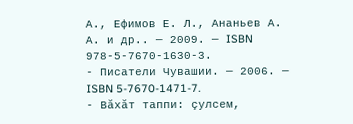А., Ефимов Е. Л., Ананьев А. А. и др.. — 2009. — ISBN 978-5-7670-1630-3.
- Писатели Чувашии. — 2006. — ISBN 5-7670-1471-7.
- Вăхăт таппи: çулсем,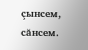çынсем, сăнсем.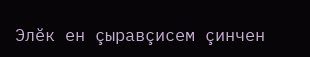Элӗк ен çыравçисем çинчен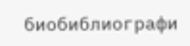биобиблиографи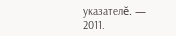указателĕ. — 2011.